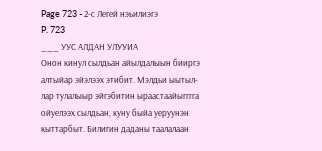Page 723 - 2-с Легей нэьилиэгэ
P. 723
___ УУС АЛДАН УЛУУИА
Онон кинул сылдьан айылдалыын бииргэ алтыйар эйэлээх этибит. Мэлдьи ыытыл-
лар тулалыыр эйгэбитин ыраастаайыгггга ойуелээх сылдьан, куну быйа уеруунэн
кыттарбыт. Билигин даданы таалалаан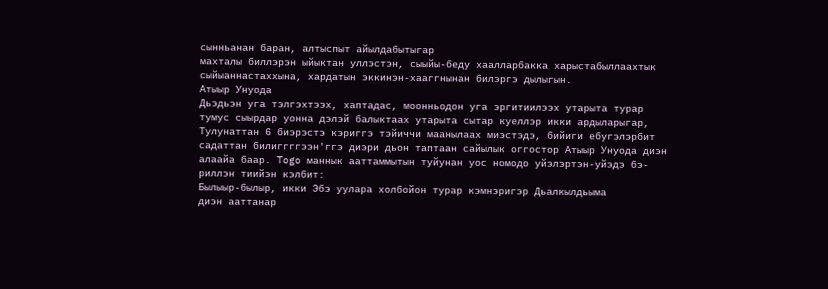сынньанан баран, алтыспыт айылдабытыгар
махталы биллэрэн ыйыктан уллэстэн, сыыйы-беду хаалларбакка харыстабыллаахтык
сыйыаннастаххына, хардатын эккинэн-хааггнынан билэргэ дылыгын.
Атыыр Унуода
Дьэдьэн уга тэлгэхтээх, хаптадас, моонньодон уга эргитиилээх утарыта турар
тумус сыырдар уонна дэлэй балыктаах утарыта сытар куеллэр икки ардыларыгар,
Тулунаттан 6 биэрэстэ кэриггэ тэйиччи маанылаах миэстэдэ, бийиги ебугэлэрбит
садаттан билиггггээн'ггэ диэри дьон таптаан сайылык оггостор Атыыр Унуода диэн
алаайа баар. Togo маннык ааттаммытын туйунан уос номодо уйэлэртэн-уйэдэ бэ-
риллэн тиийэн кэлбит:
Былыыр-былыр, икки Эбэ уулара холбойон турар кэмнэригэр Дьалкылдьыма
диэн ааттанар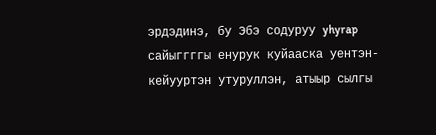эрдэдинэ, бу Эбэ содуруу yhyrap сайыггггы енурук куйааска уентэн-
кейууртэн утуруллэн, атыыр сылгы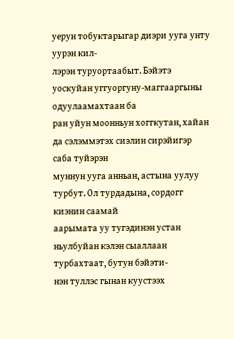уерун тобуктарыгар диэри ууга унту уурэн кил-
лэрэн туруортаабыт. Бэйэтэ уоскуйан уггуоргуну-маггааргыны одуулаамахтаан ба
ран уйун моонньун хоггкутан, хайан да сэлэммэтэх сиэлин сирэйигэр саба туйэрэн
муннун ууга анньан, астына уулуу турбут. Ол турдадына, сордогг киэнин саамай
аарымата уу тугэдинэн устан ньулбуйан кэлэн сыаллаан турбахтаат, бутун бэйэти-
нэн туллэс гынан куустээх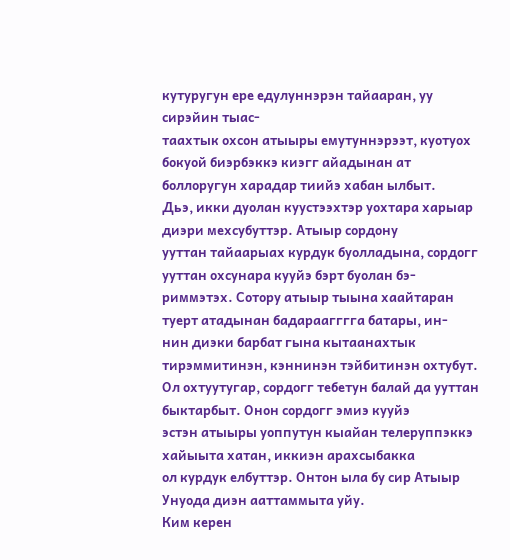кутуругун ере едулуннэрэн тайааран, уу сирэйин тыас-
таахтык охсон атыыры емутуннэрээт, куотуох бокуой биэрбэккэ киэгг айадынан ат
боллоругун харадар тиийэ хабан ылбыт.
Дьэ, икки дуолан куустээхтэр уохтара харыар диэри мехсубуттэр. Атыыр сордону
ууттан тайаарыах курдук буолладына, сордогг ууттан охсунара кууйэ бэрт буолан бэ-
риммэтэх. Сотору атыыр тыына хаайтаран туерт атадынан бадараагггга батары, ин-
нин диэки барбат гына кытаанахтык тирэммитинэн, кэннинэн тэйбитинэн охтубут.
Ол охтуутугар, сордогг тебетун балай да ууттан быктарбыт. Онон сордогг эмиэ кууйэ
эстэн атыыры уоппутун кыайан телеруппэккэ хайыыта хатан, иккиэн арахсыбакка
ол курдук елбуттэр. Онтон ыла бу сир Атыыр Унуода диэн ааттаммыта уйу.
Ким керен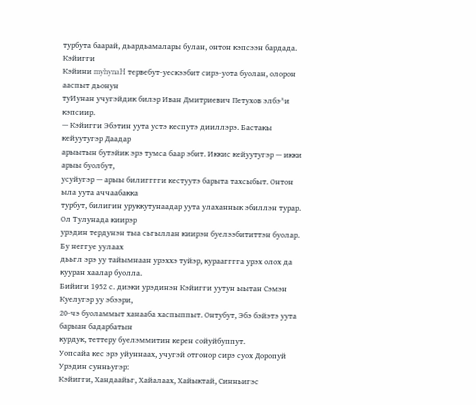турбута баарай, дьардьамалары булан, онтон кэпсээн бардада.
Кэйигги
Кэйини myhynaH тервебут-уескээбит сирэ-уота буолан, олорон ааспыт дьонун
туИунан учугэйдик билэр Иван Дмитриевич Петухов элбэ^и кэпсиир.
— Кэйигги Эбэтин уута устэ кеспутэ дииллэрэ. Бастакы кейуутугэр Даадар
арыытын бутэйик эрэ тумса баар эбит. Иккис кейуутугэр — икки арыы буолбут,
усуйугэр — арыы билигггги кестуутэ барыта тахсыбыт. Онтон ыла уута аччаабакка
турбут, билигин уруккутунаадар уута улаханнык эбиллэн турар. Ол Тулунада киирэр
урэдин тердунэн тыа сьгыллан киирэн буелээбититтэн буолар. Бу неггуе уулаах
дььгл эрэ уу тайымнаан урэххэ туйэр, кураагггга урэх олох да кууран хаалар буолла.
Бийиги 1952 с. диэки урэдинэн Кэйигги уутун ыытан Сэмэн Куелугэр уу эбээри,
20-чэ буоламмыт ханааба хаспыппыт. Онтубут, Эбэ бэйэтэ уута барыан бадарбатын
курдук, теттеру буелэммитин керен сойуйбуппут.
Уопсайа кес эрэ уйуннаах, учугэй отгонор сирэ суох Доропуй Урэдин сунньугэр:
Кэйигги, Хандаайьг, Хайалаах, Хайыктай, Синньигэс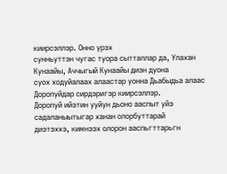киирсэллэр. Онно урэх
сунньуттэн чугас туора сытталлар да, Улахан Кунаайы, Аччыгый Кунаайы диэн дуона
суох ходуйалаах алаастар уонна Дьабыдьа алаас Доропуйдар сирдэригэр киирсэллэр.
Доропуй ийэтин ууйун дьоно ааспыт уйэ садаланыытыгар ханан олорбуттарай
диэтэххэ, кимнээх олорон ааспьгттарьгн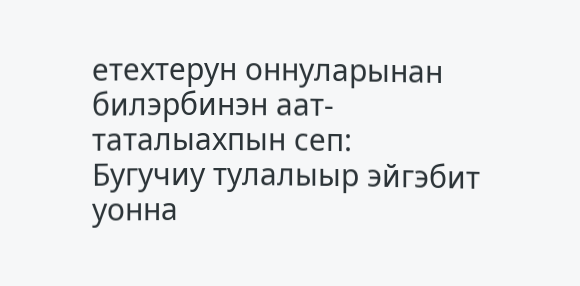етехтерун оннуларынан билэрбинэн аат-
таталыахпын сеп:
Бугучиу тулалыыр эйгэбит уонна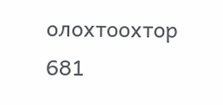олохтоохтор 681